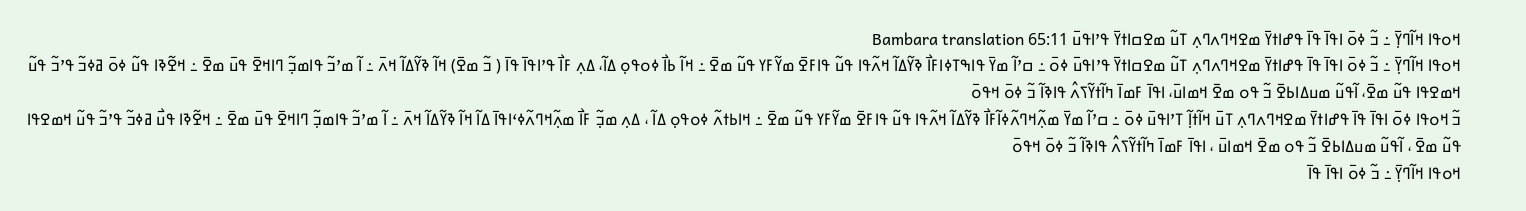ߞߋߟߊ ߞߊ߬ߣߌ߲߫ ߸ ߏ߬ ߦߋ߫ ߊߟߊ߫ ߟߊ߫ ߟߝߊߙߌ߫ ߘߐߞߣߍߣߍ߲ ߠߎ߬ ߘߐߛߊߙߌ߫ ߟߴߊߟߎ߫ 65:11 Bambara translation
ߞߋߟߊ ߞߊ߬ߣߌ߲߫ ߸ ߏ߬ ߦߋ߫ ߊߟߊ߫ ߟߊ߫ ߟߝߊߙߌ߫ ߘߐߞߣߍߣߍ߲ ߠߎ߬ ߘߐߛߊߙߌ߫ ߟߴߊߟߎ߫ ߦߋ߫ ߸ ߛߴߊ߬ ߘߌ߫ ߟߊߒߠߦߊߓߊ߯ ߢߌ߬ߡߊ߬ ߞߍ߬ߟߊ ߟߎ߬ ߟߊߓߐ߫ ߘߌ߬ߓߌ ߟߎ߬ ߘߐ߫ ߸ ߞߊ߬ ߕߊ߯ ߦߋߟߋ߲ ߡߊ߬، ߡߍ߲ ߓߊ߯ ߟߴߊߟߊ߫ ߟߊ߫ ( ߏ߬ ߘߐ߫) ߞߊ߬ ߢߌ߬ߡߊ߬ ߞߍ߫ ߸ ߊ߬ ߘߴߏ߬ ߟߊߘߏ߲߬ ߣߊߞߐ߫ ߟߎ߫ ߘߐ߫ ߸ ߞߐ߬ߢߊ ߟߎ߬ ߦߋ߫ ߥߦߏ߬ ߟߴߏ߬ ߟߎ߬ ߞߘߐߟߊ ߟߎ߬ ߘߐ߫، ߊ߬ߟߎ߬ ߘߎߡߊߕߐ߫ ߏ߬ ߟߋ ߘߐ߫ ߞߘߊߎ߫، ߊߟߊ߫ ߓߘߊ߫ ߤߊ߬ߙߌ߬ߖߍ߮ ߟߊߢߊ߬ ߏ߬ ߦߋ߫ ߞߟߋ߫
ߏ߬ ߞߋߟߊ ߦߋ߫ ߊߟߊ߫ ߟߊ߫ ߟߝߊߙߌ߫ ߘߐߞߣߍߣߍ߲ ߠߎ߫ ߞߊ߬ߙߊ߲߬ ߠߴߊߟߎ߫ ߦߋ߫ ߸ ߛߴߊ߬ ߘߌ߫ ߘߍ߲߬ߞߣߍ߬ߦߊ߬ߓߊ߯ ߢߌ߬ߡߊ߬ ߞߍ߬ߟߊ ߟߎ߬ ߟߊߓߐ߫ ߘߌ߬ߓߌ ߟߎ߬ ߘߐ߫ ߸ ߞߊߕߙߍ߬ ߦߋߟߋ߲ ߡߊ߬ ، ߡߍ߲ ߘߏ߲߬ ߓߊ߯ ߘߍ߲߬ߞߣߍ߬ߦߵߊߟߊ߫ ߡߊ߬ ߞߊ߬ ߢߌ߬ߡߊ߬ ߞߍ߫ ߸ ߊ߬ ߘߴߏ߬ ߟߊߘߏ߲߬ ߣߊߞߐ߫ ߟߎ߫ ߘߐ߫ ߸ ߞߐ߬ߢߊ ߟߎ߯ ߥߦߏ߬ ߟߴߏ߬ ߟߎ߬ ߞߘߐߟߊ ߟߎ߬ ߘߐ߫ ، ߊ߬ߟߎ߬ ߘߎߡߊߕߐ߫ ߏ߬ ߟߋ ߘߐ߫ ߞߘߊߎ߫ ، ߊߟߊ߫ ߓߘߊ߫ ߤߊ߬ߙߌ߬ߖߍ߮ ߟߊߢߊ߬ ߏ߬ ߦߋ߫ ߞߟߋ߫
ߞߋߟߊ ߞߊ߬ߣߌ߲߫ ߸ ߏ߬ ߦߋ߫ ߊߟߊ߫ ߟߊ߫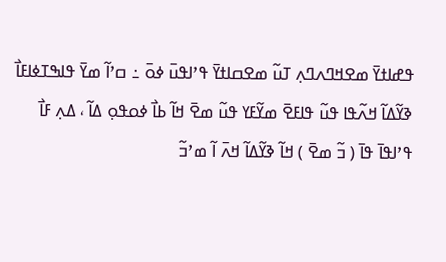ߟߝߊߙߌ߫ ߘߐߞߣߍߣߍ߲ ߠߎ߬ ߘߐߛߊߙߌ߫ ߟߴߊߟߎ߫ ߦߋ߫ ߸ ߛߴߊ߬ ߘߌ߫ ߟߊߒߠߦߊߓߊ߯ ߢߌ߬ߡߊ߬ ߞߍ߬ߟߊ ߟߎ߬ ߟߊߓߐ߫ ߘߌ߬ߓߌ ߟߎ߬ ߘߐ߫ ߞߊ߬ ߕߊ߯ ߦߋߟߋ߲ ߡߊ߬ ، ߡߍ߲ ߓߊ߯ ߟߴߊߟߊ߫ ߟߊ߫ ( ߏ߬ ߘߐ߫ ) ߞߊ߬ ߢߌ߬ߡߊ߬ ߞߍ߫ ߊ߬ ߘߴߏ߬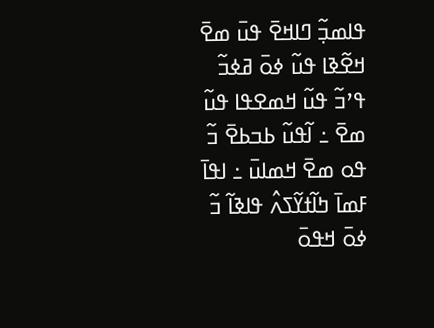ߟߊߘߏ߲߬ ߣߊߞߐ߫ ߟߎ߫ ߘߐ߫ ߞߐ߬ߢߊ ߟߎ߬ ߦߋ߫ ߥߦߏ߬ ߟߴߏ߬ ߟߎ߬ ߞߘߐߟߊ ߟߎ߬ ߘߐ߫ ߸ ߊ߬ߟߎ߬ ߕߏߕߐ߫ ߏ߬ ߟߋ ߘߐ߫ ߞߘߊߎ߫ ߸ ߊߟߊ߫ ߓߘߊ߫ ߤߊ߬ߙߌ߬ߖߍ߮ ߟߊߢߊ߬ ߏ߬ ߦߋ߫ ߞߟߋ߫